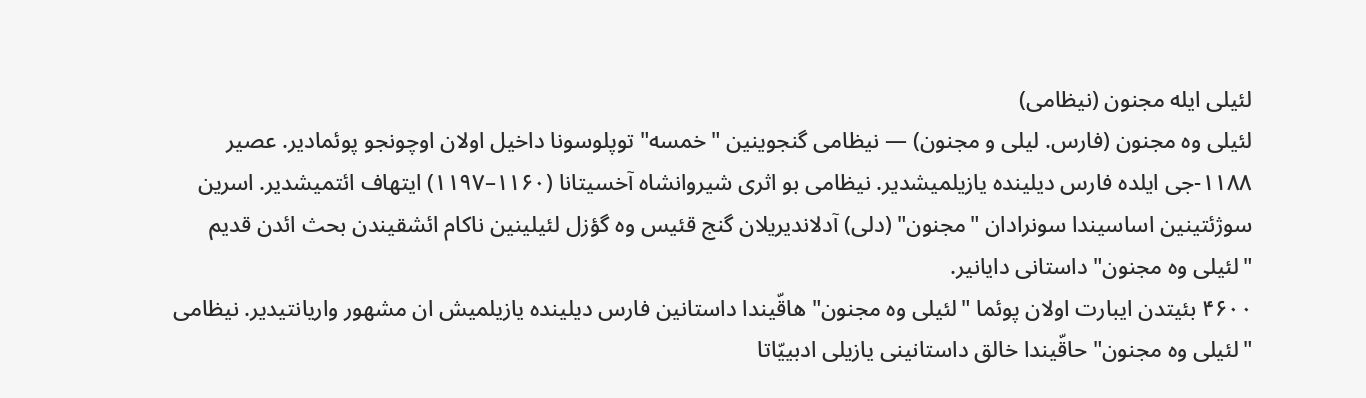لئیلی ایله مجنون (نیظامی)
لئیلی وه مجنون (فارس. لیلی و مجنون) — نیظامی گنجوینین "خمسه" توپلوسونا داخیل اولان اوچونجو پوئمادیر. عصیر ۱۱۸۸-جی ایلده فارس دیلینده یازیلمیشدیر. نیظامی بو اثری شیروانشاه آخسیتانا (۱۱۶۰–۱۱۹۷) ایتهاف ائتمیشدیر. اسرین سوژئتینین اساسیندا سونرادان "مجنون" (دلی) آدلاندیریلان گنج قئیس وه گؤزل لئیلینین ناکام ائشقیندن بحث ائدن قدیم "لئیلی وه مجنون" داستانی دایانیر.
۴۶۰۰ بئیتدن ایبارت اولان پوئما "لئیلی وه مجنون" هاقّیندا داستانین فارس دیلینده یازیلمیش ان مشهور واریانتیدیر. نیظامی "لئیلی وه مجنون" حاقّیندا خالق داستانینی یازیلی ادبییّاتا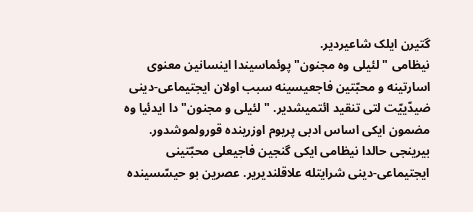گتیرن ایلک شاعیردیر.
نیظامی "لئیلی وه مجنون" پوئماسیندا اینسانین معنوی اسارتینه و محبّتین فاجعیسینه سبب اولان ایجتیماعی-دینی ضیدّییّت لتی تنقید ائتمیشدیر. "لئیلی و مجنون"دا ایدئیا وه مضمون ایکی اساس ادبی پریوم اوزرینده قورولموشدور. بیرینجی حالدا نیظامی ایکی گنجین فاجیعلی محبّتینی ایجتیماعی-دینی شرایتله علاقلندیریر. عصرین بو حیسّسینده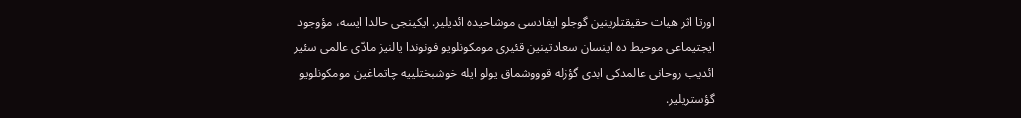اورتا اثر هیات حقیقتلرینین گوجلو ایفادسی موشاحیده ائدیلیر. ایکینجی حالدا ایسه، مؤوجود ایجتیماعی موحیط ده اینسان سعادتینین قئیری مومکونلویو فونوندا یالنیز مادّی عالمی سئیر ائدیب روحانی عالمدکی ابدی گؤزله قوووشماق یولو ایله خوشبختلییه چاتماغین مومکونلویو گؤستریلیر.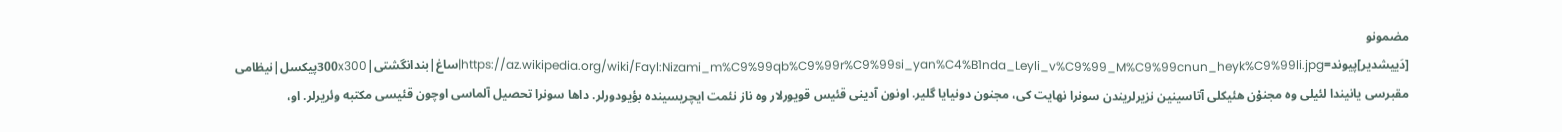مضمونو
[دَییشدیر]پیوند=https://az.wikipedia.org/wiki/Fayl:Nizami_m%C9%99qb%C9%99r%C9%99si_yan%C4%B1nda_Leyli_v%C9%99_M%C9%99cnun_heyk%C9%99li.jpg|ساغ|بندانگشتی|300x300پیکسل|نیظامی مقبرسی یانیندا لئیلی وه مجنۇن هئیکلی آتاسینین نزیرلریندن سونرا نهایت کی، مجنون دونیایا گلیر. اونون آدینی قئیس قویورلار وه ناز نئمت ایچریسینده بؤیودورلر. داها سونرا تحصیل آلماسی اوچون قئیسی مکتبه وئریرلر. او،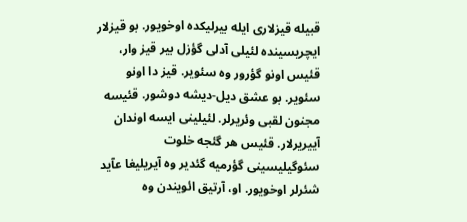قبیله قیزلاری ایله بیرلیکده اوخویور. بو قیزلار ایچریسینده لئیلی آدلی گؤزل بیر قیز وار، قئیس اونو گؤرور وه سئویر. قیز دا اونو سئویر. بو عشق دیل-دیشه دوشور. قئیسه مجنون لقبی وئریرلر. لئیلینی ایسه اوندان آییریرلار. قئیس هر گئجه خلوت سئوگیلیسینی گؤرمیه گئدیر وه آیریلیغا عآید شئرلر اوخویور. او، آرتیق ائویندن وه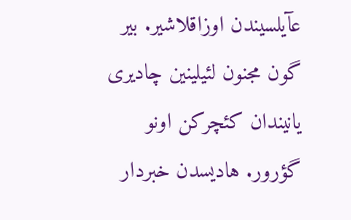عآیلسیندن اوزاقلاشیر. بیر گون مجنون لئیلینین چادیری یانیندان کئچرکن اونو گؤرور. هادیسدن خبردار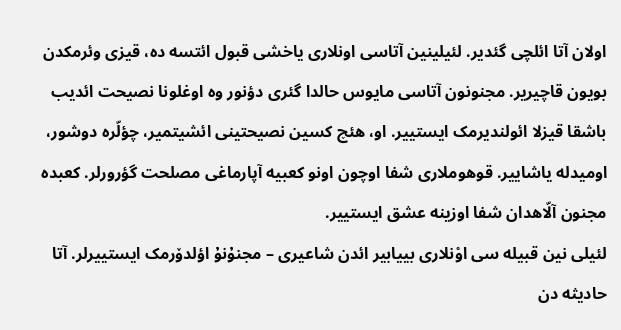اولان آتا ائلچی گئدیر. لئیلینین آتاسی اونلاری یاخشی قبول ائتسه ده، قیزی وئرمکدن بویون قاچیریر. مجنونون آتاسی مایوس حالدا گئری دؤنور وه اوغلونا نصیحت ائدیب باشقا قیزلا ائولندیرمک ایستییر. او، هئچ کسین نصیحتینی ائشیتمیر، چؤلّره دوشور، اومیدله یاشاییر. قوهوملاری شفا اوچون اونو کعبیه آپارماغی مصلحت گؤرورلر. کعبده مجنون آلّاهدان شفا اوزینه عشق ایستییر.
لئیلی نین قبیله سی اوْنلاری بییابیر ائدن شاعیری – مجنۇنۇ اؤلدۆرمک ایستییرلر. آتا حادیثه دن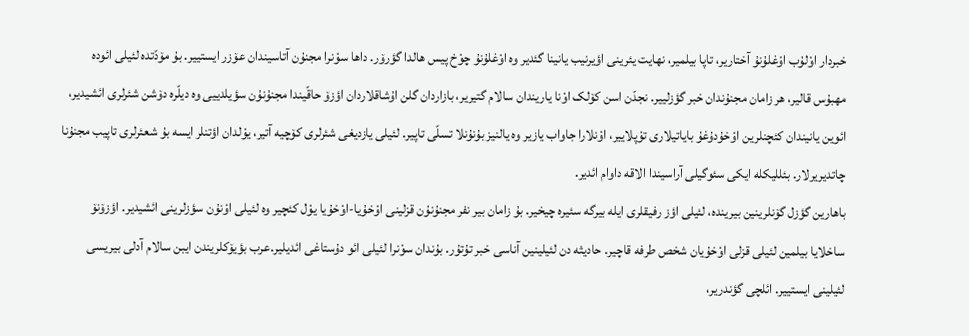خبردار اوْلۇب اوْغلۇنۇ آختاریر، تاپا بیلمیر، نهایت یئرینی اؤیرنیب یانینا گئدیر وه اوْغلۇنۇ چوْخ پیس هالدا گؤرۆر. داها سوْنرا مجنۇن آتاسیندان عۆزر ایستییر. بۇ مۆدّتده لئیلی ائوده مهبۇس قالیر، هر زامان مجنۇندان خبر گؤزلییر. نجدّن اسن کۆلک اوْنا یاریندان سالام گتیریر، بازاردان گلن اۇشاقلاردان اؤزۆ حاقّیندا مجنۇنۇن سؤیلدییی وه دیلّره دۆشن شئرلری ائشیدیر، ائوین یانیندان کئچنلرین اوْخۇدۇغۇ بایاتیلاری توْپلاییر، اوْنلارا جاواب یازیر وه یالنیز بۇنۇنلا تسلّی تاپیر. لئیلی یازدیغی شئرلری کۆچیه آتیر، یوْلدان اؤتنلر ایسه بۇ شعئرلری تاپیب مجنۇنا چاتدیریرلار. بئللیکله ایکی سئوگیلی آراسیندا الاقه داوام ائدیر.
باهارین گؤزل گۆنلرینین بیرینده، لئیلی اؤز رفیقلری ایله بیرگه سئیره چیخیر. بۇ زامان بیر نفر مجنۇنۇن قزلینی اوْخۇیا-اوْخۇیا یوْل کئچیر وه لئیلی اوْنۇن سؤزلرینی ائشیدیر. اؤزۆنۆ ساخلایا بیلمین لئیلی قزلی اوْخۇیان شخص طرفه قاچیر. حادیثه دن لئیلینین آناسی خبر تۇتۇر. بۇندان سوْنرا لئیلی ائو دۇستاغی ائدیلیر.عرب بؤیۆکلریندن ایبن سالام آدلی بیریسی لئیلینی ایستییر. ائلچی گؤندریر،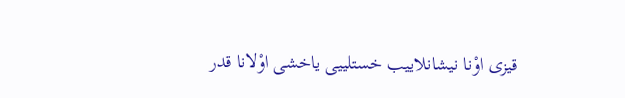قیزی اوْنا نیشانلاییب خستلییی یاخشی اوْلانا قدر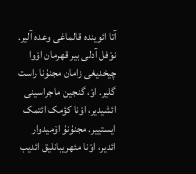آتا ائوینده قالماغی وعده آلیر.
نوْفل آدلی بیر قهرمان اوْوا چیخدیغی زامان مجنۇنا راست گلیر. اوْ، گنجین ماجراسینی ائشیدیر، اوْنا کؤمک ائتمک ایستییر. مجنۇنۇ اۆمیدوار ائدیر، اوْنا مئهریبانلیق ائدیب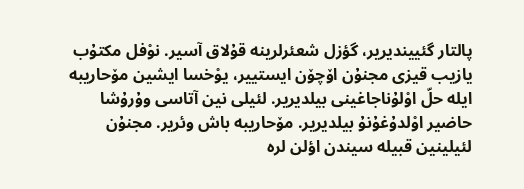پالتار گئییندیریر، گؤزل شعئرلرینه قۇلاق آسیر. نوْفل مکتۇب یازیب قیزی مجنۇن اۆچۆن ایستییر، یوْخسا ایشین مۆحاریبه ایله حلّ اوْلۇناجاغینی بیلدیریر. لئیلی نین آتاسی وۇرۇشا حاضیر اوْلدۇغۇنۇ بیلدیریر. مۆحاریبه باش وئریر. مجنۇن لئیلینین قبیله سیندن اؤلن لره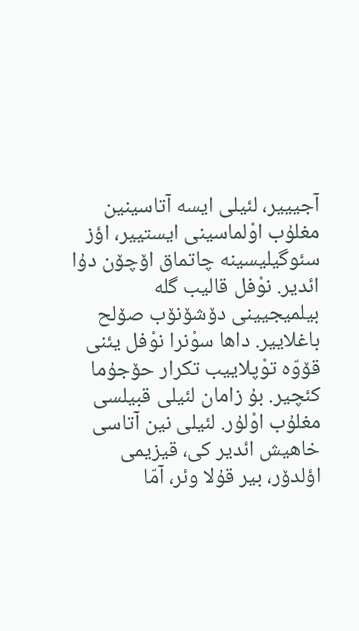آجیییر، لئیلی ایسه آتاسینین مغلۇب اوْلماسینی ایستییر، اؤز سئوگیلیسینه چاتماق اۆچۆن دۇا ائدیر. نوْفل قالیب گله بیلمیجیینی دۆشۆنۆب صۆلح باغلاییر. داها سوْنرا نوْفل یئنی قۆوّه توْپلاییب تکرار حۆجۇما کئچیر. بۇ زامان لئیلی قبیلسی مغلۇب اوْلۇر. لئیلی نین آتاسی خاهیش ائدیر کی، قیزیمی اؤلدۆر، بیر قۇلا وئر، آمّا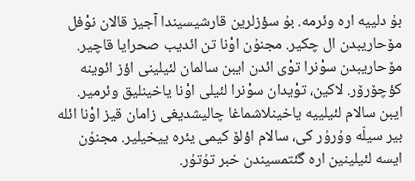بۇ دلییه اره وئرمه. بۇ سؤزلرین قارشیسیندا آجیز قالان نوْفل مۆحاریبدن ال چکیر. مجنۇن اوْنا تن ائدیب صحرایا قاچیر.
مۆحاریبدن سوْنرا توْی ائدن ایبن سالمان لئیلینی اؤز ائوینه کؤچۆرۆر. لاکین، توْیدان سوْنرا لئیلی اوْنا یاخینلیق وئرمیر. ایبن سالام لئیلییه یاخینلاشماغا چالیشدیغی زامان قیز اوْنا ائله بیر سیلّه وۇرۇر کی، سالام اؤلۆ کیمی یئره ییخیلیر. مجنۇن ایسه لئیلینین اره گئتمسیندن خبر تۇتۇر.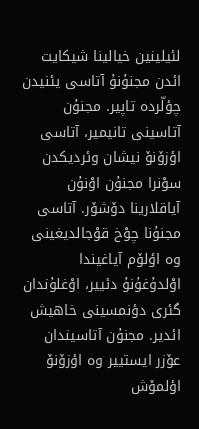لئیلینین خیالینا شیکایت ائدن مجنۇنۇ آتاسی یئنیدن چؤلّرده تاپیر. مجنۇن آتاسینی تانیمیر، آتاسی اؤزۆنۆ نیشان وئردیکدن سوْنرا مجنۇن اوْنۇن آیاقلارینا دۆشۆر. آتاسی مجنۇنا چوْخ قوْجالدیغینی وه اؤلۆم آیاغیندا اوْلدۇغۇنۇ دئییر، اوْغلۇندان گئری دؤنمسینی خاهیش ائدیر. مجنۇن آتاسیندان عۆزر ایستییر وه اؤزۆنۆ اؤلمۆش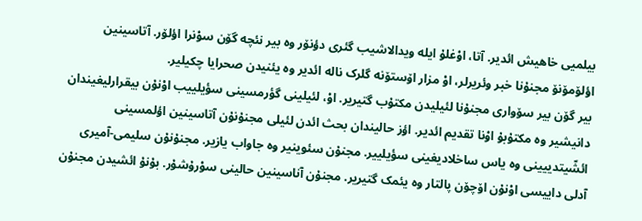بیلمیی خاهیش ائدیر. آتا، اوْغلۇ ایله ویدالاشیب گئری دؤنۆر وه بیر نئچه گۆن سوْنرا اؤلۆر. آتاسینین اؤلۆمۆنۆ مجنۇنا خبر وئریرلر، اوْ مزار اۆستۆنه گلرک ناله ائدیر وه یئنیدن صحرایا چکیلیر.
بیر گۆن بیر سۆواری مجنۇنا لئیلیدن مکتۇب گتیریر. اوْ، لئیلینی گؤرمسینی سؤیلییب اوْنۇن بیقرارلیغیندان دانیشیر وه مکتۇبۇ اوْنا تقدیم ائدیر. اؤز حالیندان بحث ائدن لئیلی مجنۇنۇن آتاسینین اؤلمسینی ائشّیتدییینی وه یاس ساخلادیغینی سؤیلییر. مجنۇن سئوینیر وه جاواب یازیر. مجنۇنۇن سلیمی-آمیری آدلی داییسی اوْنۇن اۆچۆن پالتار وه یئمک گتیریر. مجنۇن آناسینین حالینی سوْرۇشۇر. بۇنۇ ائشیدن مجنۇن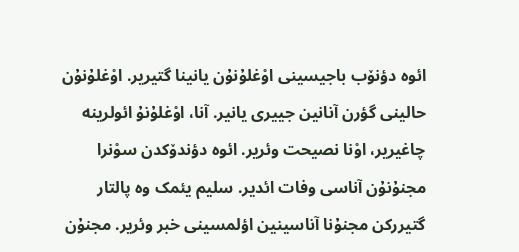ائوه دؤنۆب باجیسینی اوْغلۇنۇن یانینا گتیریر. اوْغلۇنۇن حالینی گؤرن آنانین جییری یانیر. آنا، اوْغلۇنۇ ائولرینه چاغیریر، اوْنا نصیحت وئریر. ائوه دؤندۆکدن سوْنرا مجنۇنۇن آناسی وفات ائدیر. سلیم یئمک وه پالتار گتیررکن مجنۇنا آناسینین اؤلمسینی خبر وئریر. مجنۇن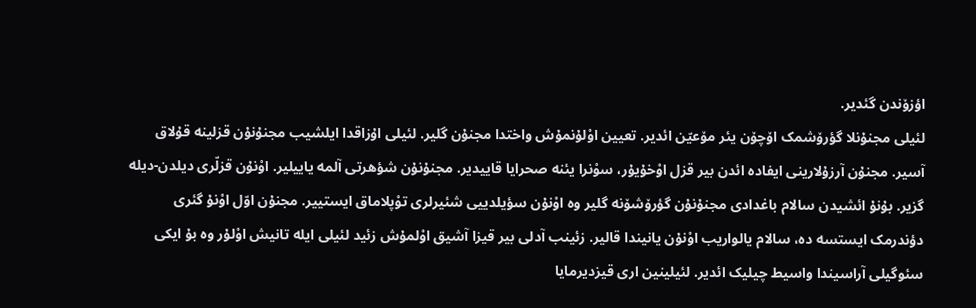اؤزۆندن گئدیر.
لئیلی مجنۇنلا گؤرۆشمک اۆچۆن یئر مۆعیّن ائدیر. تعیین اوْلۇنمۇش واختدا مجنۇن گلیر. لئیلی اۇزاقدا ایلشیب مجنۇنۇن قزلینه قۇلاق آسیر. مجنۇن آرزۇلارینی ایفاده ائدن بیر قزل اوْخۇیۇر، سوْنرا یئنه صحرایا قاییدیر. مجنۇنۇن شؤهرتی آلمه یاییلیر. اوْنۇن قزلّری دیلدن-دیله گزیر. بۇنۇ ائشیدن سالام باغدادی مجنۇنۇن گؤرۆشۆنه گلیر وه اوْنۇن سؤیلدییی شئیرلری توْپلاماق ایستییر. مجنۇن اوّل اوْنۇ گئری دؤندرمک ایستسه ده، سالام یالواریب اوْنۇن یانیندا قالیر. زئینب آدلی بیر قیزا آشیق اوْلمۇش زئید لئیلی ایله تانیش اوْلۇر وه بۇ ایکی سئوگیلی آراسیندا واسیط چیلیک ائدیر. لئیلینین اری قیزدیرمایا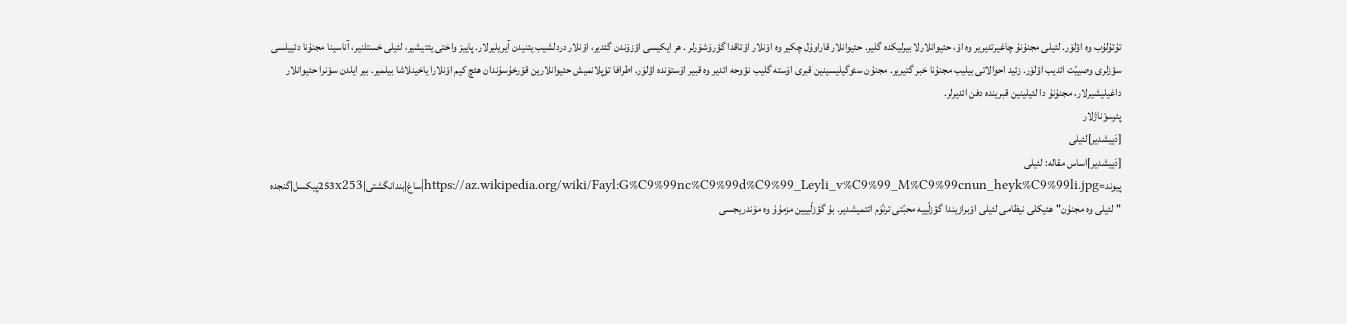تۇتۇلۇب وه اؤلۆر. لئیلی مجنۇنۇ چاغیرتدیریر وه اوْ، حئیوانلارلا بیرلیکده گلیر. حئیوانلار قاراوۇل چکیر وه اوْنلار اوْتاقدا گؤرۆشۆرلر . هر ایکیسی اؤزۆندن گئدیر، اوْنلار دردلشیب یئنیدن آیریلیرلار. پاییز واختی یئتیشیر، لئیلی خستلنیر، آناسینا مجنۇنا دئییلسی سؤزلری وصییّت ائدیب اؤلۆر. زئید احوالاتی بیلیب مجنۇنا خبر گتیریر. مجنۇن سئوگیلیسینین قبری اۆسته گلیب نؤوحه ائدیر وه قبیر اۆستۆنده اؤلۆر. اطرافا توْپلانمیش حئیوانلارین قوْرخۇسۇندان هئچ کیم اوْنلارا یاخینلاشا بیلمیر. بیر ایلدن سوْنرا حئیوانلار داغیلیشیرلار، مجنۇنۇ دا لئیلینین قبرینده دفن ائدیرلر.
پئرسوْناژلار
[دَییشدیر]لئیلی
[دَییشدیر]اساس مقاله: لئیلی پیوند=https://az.wikipedia.org/wiki/Fayl:G%C9%99nc%C9%99d%C9%99_Leyli_v%C9%99_M%C9%99cnun_heyk%C9%99li.jpg|ساغ|بندانگشتی|253x253پیکسل|گنجده "لئیلی وه مجنۇن" هئیکلی نیظامی لئیلی اوْبرازیندا گؤزلّییه محبّتی ترنّۆم ائتمیشدیر. بۇ گؤزلّییین مزمۇۇ وه مۆندریجسی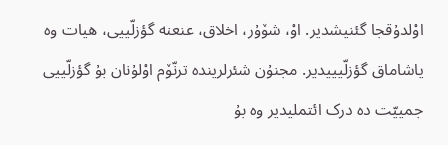اوْلدۇقجا گئنیشدیر. اوْ، شۆۇر، اخلاق، عنعنه گؤزلّییی، هیات وه یاشاماق گؤزلّیییدیر. مجنۇن شئرلرینده ترنّۆم اوْلۇنان بۇ گؤزلّییی جمییّت ده درک ائتملیدیر وه بۇ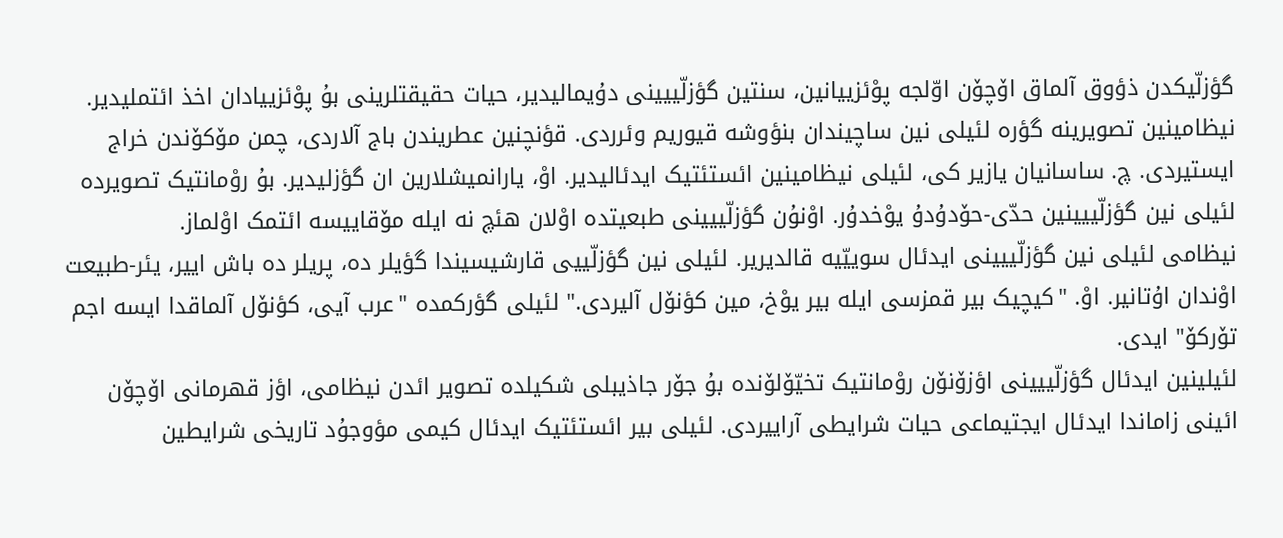گؤزلّیکدن ذؤوق آلماق اۆچۆن اوّلجه پوْئزییانین، سنتین گؤزلّییینی دۇیمالیدیر، حیات حقیقتلرینی بۇ پوْئزییادان اخذ ائتملیدیر.
نیظامینین تصویرینه گؤره لئیلی نین ساچیندان بنؤوشه قیوریم وئرردی. قؤنچنین عطریندن باج آلاردی، چمن مۆکۆندن خراج ایستیردی. چ. ساسانیان یازیر کی، لئیلی نیظامینین ائستئتیک ایدئالیدیر. اوْ، یارانمیشلارین ان گؤزلیدیر. بۇ روْمانتیک تصویرده لئیلی نین گؤزلّییینین حدّی-حۆدۇدۇ یوْخدۇر. اوْنۇن گؤزلّییینی طبعیتده اوْلان هئچ نه ایله مۆقاییسه ائتمک اوْلماز.
نیظامی لئیلی نین گؤزلّییینی ایدئال سوییّیه قالدیریر. لئیلی نین گؤزلّییی قارشیسیندا گؤیلر ده، پریلر ده باش اییر، یئر-طبیعت اوْندان اۇتانیر. اوْ. "کیچیک بیر قمزسی ایله بیر یوْخ، مین کؤنۆل آلیردی." لئیلی گؤرکمده "عرب آیی، کؤنۆل آلماقدا ایسه اجم تۆرکۆ" ایدی.
لئیلینین ایدئال گؤزلّییینی اؤزۆنۆن روْمانتیک تخیّۆلۆنده بۇ جۆر جاذیبلی شکیلده تصویر ائدن نیظامی، اؤز قهرمانی اۆچۆن ائینی زاماندا ایدئال ایجتیماعی حیات شرایطی آراییردی. لئیلی بیر ائستئتیک ایدئال کیمی مؤوجۇد تاریخی شرایطین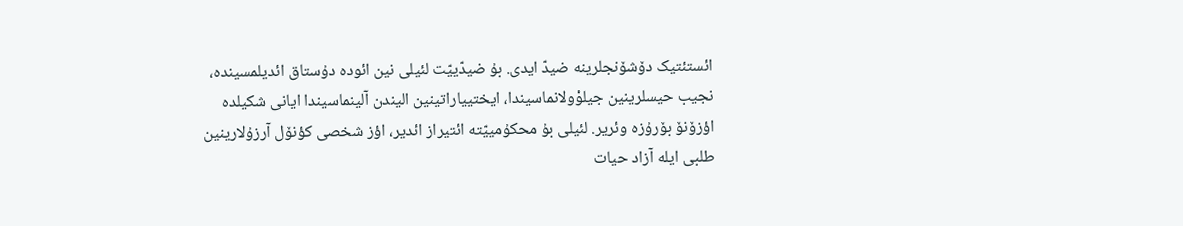ائستئتیک دۆشۆنجلرینه ضیدّ ایدی. بۇ ضیدّییّت لئیلی نین ائوده دۇستاق ائدیلمسینده، نجیب حیسلرینین جیلوْولانماسیندا، ایختییاراتینین الیندن آلینماسیندا ایانی شکیلده اؤزۆنۆ بۆرۇزه وئریر. لئیلی بۇ محکۇمییّته ائتیراز ائدیر، اؤز شخصی کؤنۆل آرزۇلارینین طلبی ایله آزاد حیات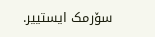سۆرمک ایستییر.